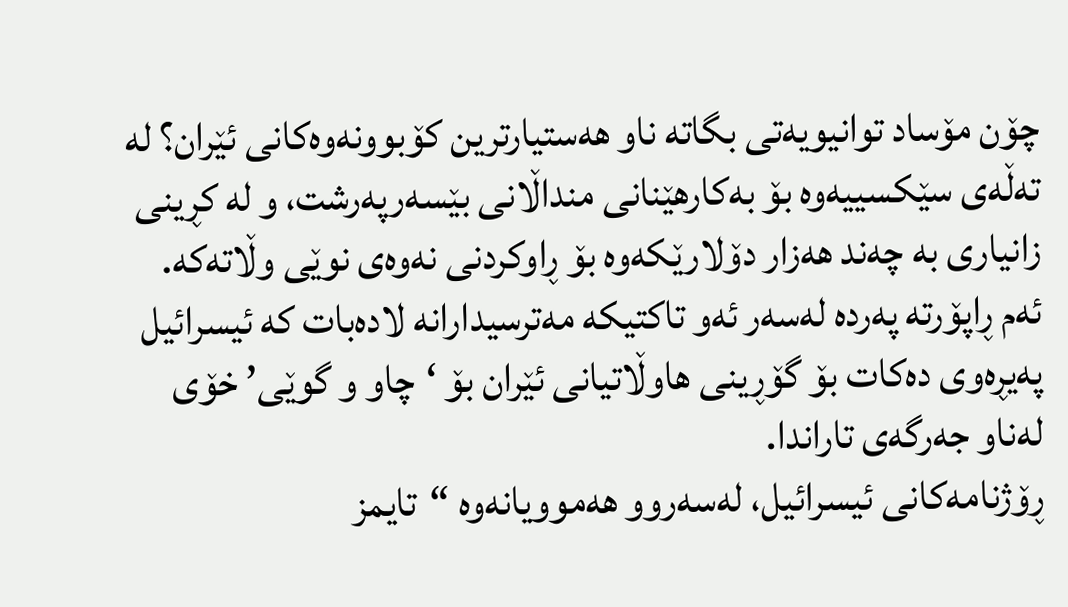چۆن مۆساد توانیویەتی بگاتە ناو هەستیارترین کۆبوونەوەکانی ئێران؟ لە تەڵەی سێکسییەوە بۆ بەکارهێنانی منداڵانی بێسەرپەرشت، و لە کڕینی زانیاری بە چەند هەزار دۆلارێکەوە بۆ ڕاوکردنی نەوەی نوێی وڵاتەکە. ئەم ڕاپۆرتە پەردە لەسەر ئەو تاکتیکە مەترسیدارانە لادەبات کە ئیسرائیل پەیڕەوی دەکات بۆ گۆڕینی هاوڵاتیانی ئێران بۆ ‘چاو و گوێی’ خۆی لەناو جەرگەی تاراندا.
ڕۆژنامەکانی ئیسرائیل، لەسەروو هەموویانەوە “تایمز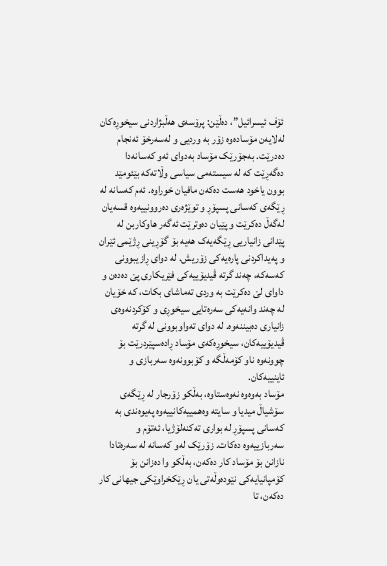ئۆف ئیسرائیل”، دەڵێن: پرۆسەی هەڵبژاردنی سیخوڕەکان لەلایەن مۆسادەوە زۆر بە وردیی و لەسەرخۆ ئەنجام دەدرێت. بەجۆرێک مۆساد بەدوای ئەو کەسانەدا دەگەڕێت کە لە سیستەمی سیاسی وڵاتەکە بێئومێد بوون یاخود هەست دەکەن مافیان خوراوە. ئەم کەسانە لە ڕێگەی کەسانی پسپۆڕ و توێژەری دەروونییەوە قسەیان لەگەڵ دەکرێت و پێیان دەوترێت ئەگەر هاوکاربن لە پێدانی زانیاریی ڕێگەیەک هەیە بۆ گۆڕینی ڕژێمی ئێران و پەیداکردنی پارەیەکی زۆریش. لە دوای ڕازیبوونی کەسەکە، چەند گرتە ڤیدیۆییەکی فێریکاری پێ دەدەن و داوای لێ دەکرێت بە وردی تەماشای بکات، کە خۆیان لە چەند وانەیەکی سەرەتایی سیخوڕی و کۆکردنەوەی زانیاری دەبیننەوە. لە دوای تەواوبوونی لە گرتە ڤیدیۆییەکان، سیخوڕەکەی مۆساد ڕادەسپێردرێت بۆ چوونەوە ناو کۆمەڵگە و کۆبوونەوە سەربازی و ئاینییەکان.
مۆساد بەوەوە نەوەستاوە، بەڵکو زۆرجار لە ڕێگەی سۆشیاڵ میدیا و سایتە وەهمییەکانییەوە پەیوەندی بە کەسانی پسپۆڕ لە بواری تەکنەلۆژیا، ئەتۆم و سەربازییەوە دەکات. زۆرێک لەو کەسانە لە سەرەتادا نازانن بۆ مۆساد کار دەکەن، بەڵکو وا دەزانن بۆ کۆمپانیایەکی نێودەوڵەتی یان ڕێکخراوێکی جیهانی کار دەکەن، تا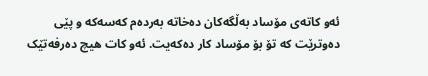ئەو کاتەی مۆساد بەڵگەکان دەخاتە بەردەم کەسەکە و پێی دەوترێت کە تۆ بۆ مۆساد کار دەکەیت. ئەو کات هیچ دەرفەتێک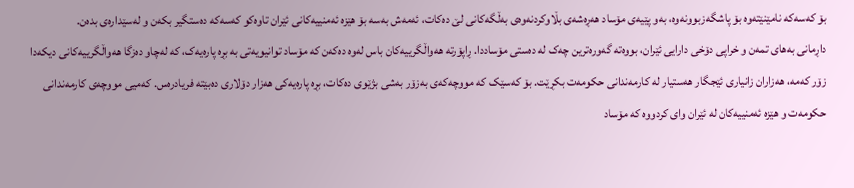بۆ کەسەکە نامێنێتەوە بۆ پاشگەزبوونەوە، بەو پێیەی مۆساد هەڕەشەی بڵاوکردنەوەی بەڵگەکانی لێ دەکات، ئەمەش بەسە بۆ هێزە ئەمنییەکانی ئێران تاوەکو کەسەکە دەستگیر بکەن و لەسێدارەی بدەن.
داڕمانی بەهای تمەن و خراپی دۆخی دارایی ئێران، بووەتە گەورەترین چەک لە دەستی مۆساددا. ڕاپۆرتە هەواڵگرییەکان باس لەوە دەکەن کە مۆساد توانیویەتی بە بڕە پارەیەک، کە لەچاو دەزگا هەواڵگرییەکانی دیکەدا زۆر کەمە، هەزاران زانیاری ئێجگار هەستیار لە کارمەندانی حکومەت بکڕێت. بۆ کەسێک کە مووچەکەی بەزۆر بەشی بژێوی دەکات، بڕە پارەیەکی هەزار دۆلاری دەبێتە فریادرەس. کەمیی مووچەی کارمەندانی حکومەت و هێزە ئەمنییەکان لە ئێران وای کردووە کە مۆساد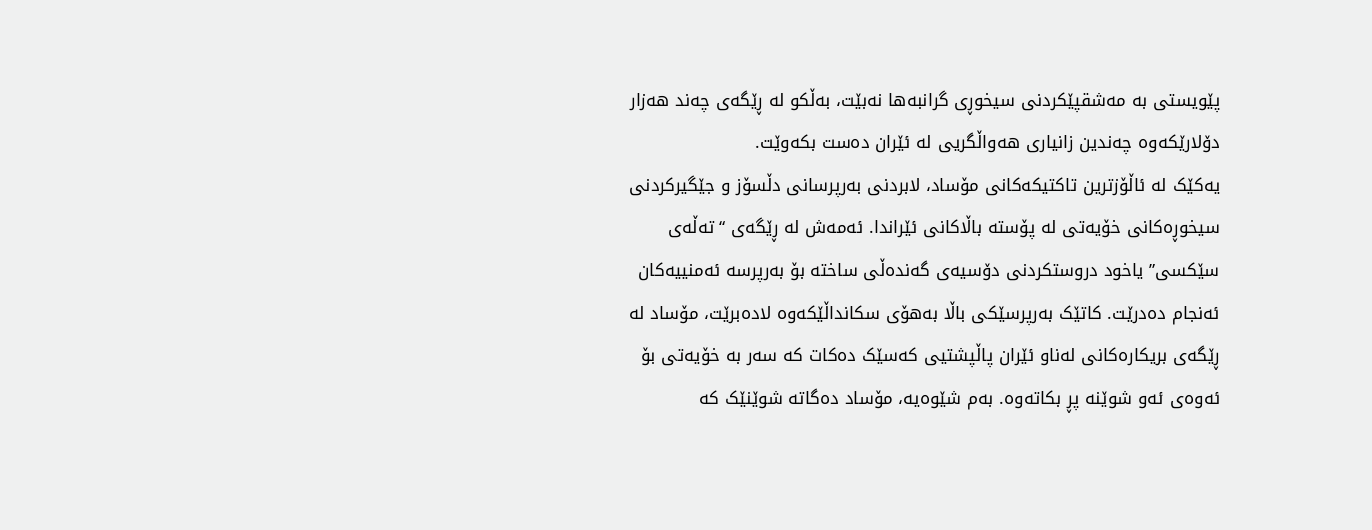پێویستی بە مەشقپێکردنی سیخوڕی گرانبەها نەبێت، بەڵکو لە ڕێگەی چەند هەزار دۆلارێکەوە چەندین زانیاری هەواڵگریی لە ئێران دەست بکەوێت.
یەکێک لە ئاڵۆزترین تاکتیکەکانی مۆساد، لابردنی بەرپرسانی دڵسۆز و جێگیرکردنی سیخوڕەکانی خۆیەتی لە پۆستە باڵاکانی ئێراندا. ئەمەش لە ڕێگەی “تەڵەی سێکسی” یاخود دروستکردنی دۆسیەی گەندەڵی ساختە بۆ بەرپرسە ئەمنییەکان ئەنجام دەدرێت. کاتێک بەرپرسێکی باڵا بەهۆی سکانداڵێکەوە لادەبرێت، مۆساد لە ڕێگەی بریکارەکانی لەناو ئێران پاڵپشتیی کەسێک دەکات کە سەر بە خۆیەتی بۆ ئەوەی ئەو شوێنە پڕ بکاتەوە. بەم شێوەیە، مۆساد دەگاتە شوێنێک کە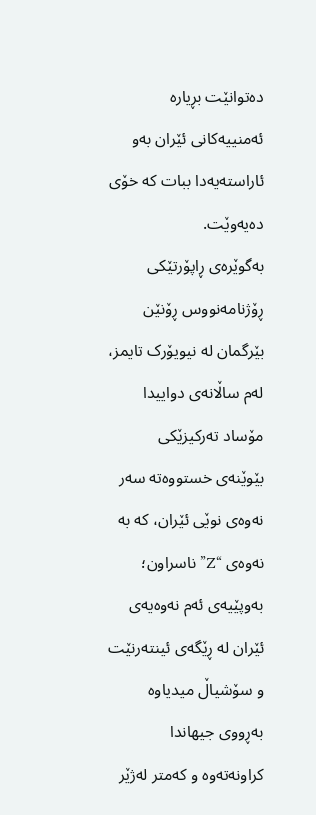دەتوانێت بڕیارە ئەمنییەکانی ئێران بەو ئاراستەیەدا ببات کە خۆی دەیەوێت.
بەگوێرەی ڕاپۆرتێکی ڕۆژنامەنووس ڕۆنێن بێرگمان لە نیویۆرک تایمز، لەم ساڵانەی دواییدا مۆساد تەرکیزێکی بێوێنەی خستووەتە سەر نەوەی نوێی ئێران، کە بە نەوەی “Z” ناسراون؛ بەوپێیەی ئەم نەوەیەی ئێران لە ڕێگەی ئینتەرنێت و سۆشیاڵ میدیاوە بەڕووی جیهاندا کراونەتەوە و کەمتر لەژێر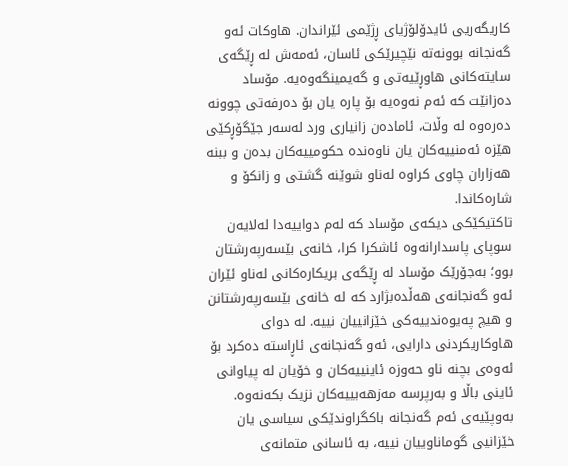کاریگەریی ئایدۆلۆژیای ڕژێمی ئێراندان. هاوکات ئەو گەنجانە بوونەتە نێچیرێکی ئاسان، ئەمەش لە ڕێگەی سایتەکانی هاوڕێیەتی و گەیمینگەوەیە. مۆساد دەزانێت کە ئەم نەوەیە بۆ پارە یان بۆ دەرفەتی چوونە دەرەوە لە وڵات، ئامادەن زانیاری ورد لەسەر جێگۆڕکێی هێزە ئەمنییەکان یان ناوەندە حکومییەکان بدەن و ببنە هەزاران چاوی کراوە لەناو شوێنە گشتی و زانکۆ و شارەکاندا.
تاکتیکێکی دیکەی مۆساد کە لەم دواییەدا لەلایەن سوپای پاسدارانەوە ئاشکرا کرا، خانەی بێسەرپەرشتان بوو؛ بەجۆرێک مۆساد لە ڕێگەی بریکارەکانی لەناو ئێران ئەو گەنجانەی هەڵدەبژارد کە لە خانەی بێسەرپەرشتانن و هیچ پەیوەندییەکی خێزانییان نییە. لە دوای هاوکاریکردنی دارایی، ئەو گەنجانەی ئاڕاستە دەکرد بۆ ئەوەی بچنە ناو حەوزە ئاینییەکان و خۆیان لە پیاوانی ئاینی باڵا و بەرپرسە مەزهەبییەکان نزیک بکەنەوە. بەوپێیەی ئەم گەنجانە باکگراوندێکی سیاسی یان خێزانیی گوماناوییان نییە، بە ئاسانی متمانەی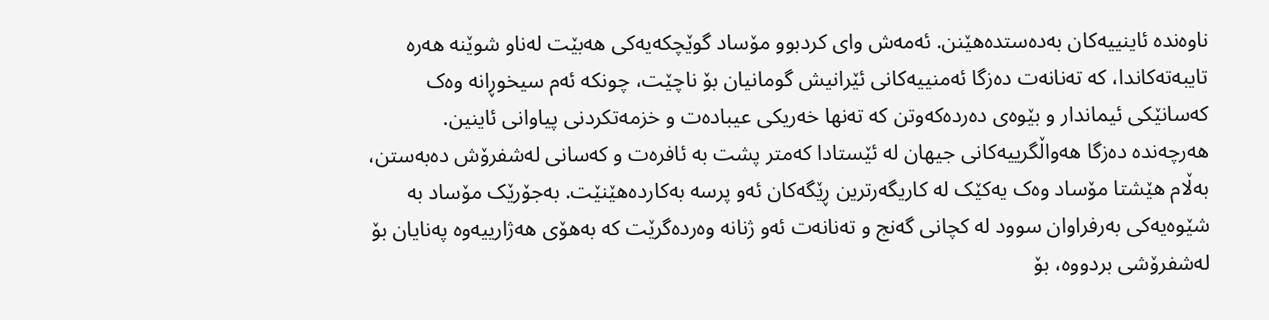ناوەندە ئاینییەکان بەدەستدەهێنن. ئەمەش وای کردبوو مۆساد گوێچکەیەکی هەبێت لەناو شوێنە هەرە تایبەتەکاندا، کە تەنانەت دەزگا ئەمنییەکانی ئێرانیش گومانیان بۆ ناچێت، چونکە ئەم سیخوڕانە وەک کەسانێکی ئیماندار و بێوەی دەردەکەوتن کە تەنها خەریکی عیبادەت و خزمەتکردنی پیاوانی ئاینین.
هەرچەندە دەزگا هەواڵگرییەکانی جیهان لە ئێستادا کەمتر پشت بە ئافرەت و کەسانی لەشفرۆش دەبەستن، بەڵام هێشتا مۆساد وەک یەکێک لە کاریگەرترین ڕێگەکان ئەو پرسە بەکاردەهێنێت. بەجۆرێک مۆساد بە شێوەیەکی بەرفراوان سوود لە کچانی گەنج و تەنانەت ئەو ژنانە وەردەگرێت کە بەهۆی هەژارییەوە پەنایان بۆ لەشفرۆشی بردووە، بۆ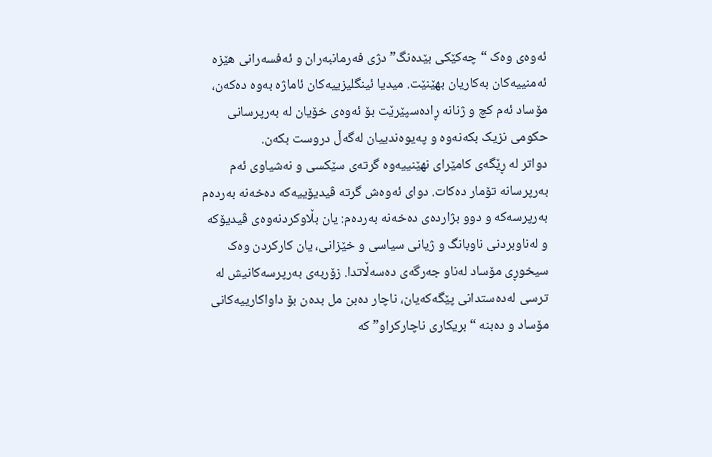ئەوەی وەک “چەکێکی بێدەنگ” دژی فەرمانبەران و ئەفسەرانی هێزە ئەمنییەکان بەکاریان بهێنێت. میدیا ئینگلیزییەکان ئاماژە بەوە دەکەن، مۆساد ئەم کچ و ژنانە ڕادەسپێرێت بۆ ئەوەی خۆیان لە بەرپرسانی حکومی نزیک بکەنەوە و پەیوەندییان لەگەڵ دروست بکەن.
دواتر لە ڕێگەی کامێرای نهێنییەوە گرتەی سێکسی و نەشیاوی ئەم بەرپرسانە تۆمار دەکات. دوای ئەوەش گرتە ڤیدیۆییەکە دەخەنە بەردەم بەرپرسەکە و دوو بژاردەی دەخەنە بەردەم: یان بڵاوکردنەوەی ڤیدیۆکە و لەناوبردنی ناوبانگ و ژیانی سیاسی و خێزانی، یان کارکردن وەک سیخوڕی مۆساد لەناو جەرگەی دەسەڵاتدا. زۆربەی بەرپرسەکانیش لە ترسی لەدەستدانی پێگەکەیان، ناچار دەبن مل بدەن بۆ داواکارییەکانی مۆساد و دەبنە “بریکاری ناچارکراو” کە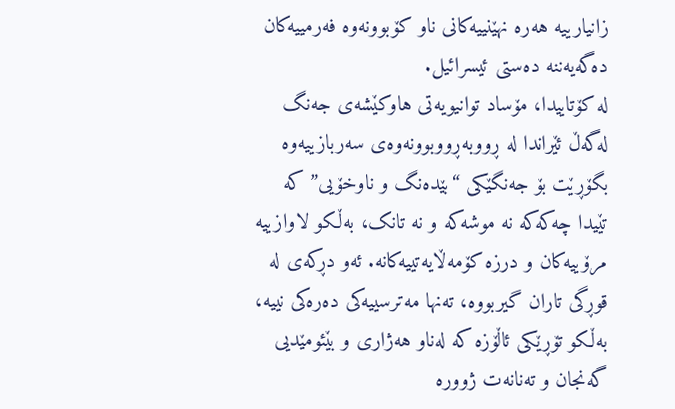زانیارییە هەرە نهێنییەکانی ناو کۆبوونەوە فەرمییەکان دەگەیەننە دەستی ئیسرائیل.
لە کۆتاییدا، مۆساد توانیویەتی هاوکێشەی جەنگ لەگەڵ ئێراندا لە ڕووبەڕووبوونەوەی سەربازییەوە بگۆڕێت بۆ جەنگێکی “بێدەنگ و ناوخۆیی” کە تێیدا چەکەکە نە موشەکە و نە تانک، بەڵکو لاوازییە مرۆییەکان و درزە کۆمەڵایەتییەکانە. ئەو دڕکەی لە قوڕگی تاران گیربووە، تەنها مەترسییەکی دەرەکی نییە، بەڵکو تۆڕێکی ئاڵۆزە کە لەناو هەژاری و بێئومێدیی گەنجان و تەنانەت ژوورە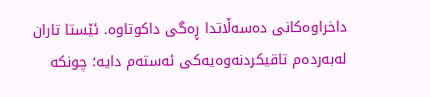داخراوەکانی دەسەڵاتدا ڕەگی داکوتاوە. ئێستا تاران لەبەردەم تاقیکردنەوەیەکی ئەستەم دایە؛ چونکە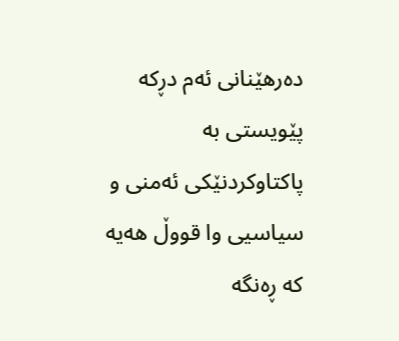دەرهێنانی ئەم دڕکە پێویستی بە پاکتاوکردنێکی ئەمنی و سیاسیی وا قووڵ هەیە کە ڕەنگە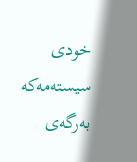خودی سیستەمەکە بەرگەی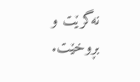نەگرێت و بڕوخێت.